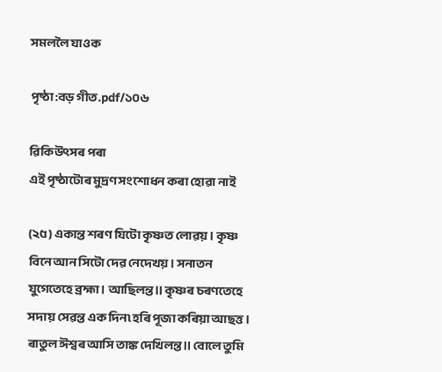সমললৈ যাওক

পৃষ্ঠা:বড় গীত.pdf/১০৬

ৱিকিউৎসৰ পৰা
এই পৃষ্ঠাটোৰ মুদ্ৰণ সংশোধন কৰা হোৱা নাই

(২৫) একান্ত শৰণ যিটো কৃষ্ণত লোৱয়। কৃষ্ণ বিনে আন সিটো দেৱ নেদেখয়। সনাতন যুগেতেহে ব্ৰহ্মা। আছিলন্ত॥ কৃষ্ণৰ চৰণতেহে সদায় সেৱন্ত এক দিন৷ হৰি পূজা কৰিয়া আছত্ত। ৰাতুল ঈশ্বৰ আসি তাঙ্ক দেখিলন্ত॥ বোলে তুমি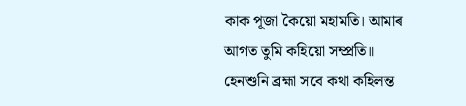কাক পূজা কৈয়ো মহামতি। আমাৰ আগত তুমি কহিয়ো সম্প্ৰতি॥ হেনশুনি ব্ৰহ্মা সবে কথা কহিলন্ত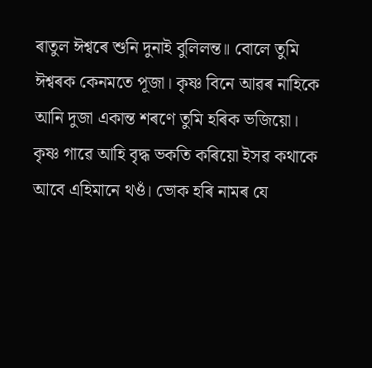ৰাতুল ঈশ্বৰে শুনি দুনাই বুলিলন্ত॥ বোলে তুমি ঈশ্বৰক কেনমতে পূজা। কৃষ্ণ বিনে আৱৰ নাহিকে আনি দুজা একান্ত শৰণে তুমি হৰিক ভজিয়ো। কৃষ্ণ গাৱে আহি বৃদ্ধ ভকতি কৰিয়ো ইসৱ কথাকে আবে এহিমানে থওঁ। ভোক হৰি নামৰ যে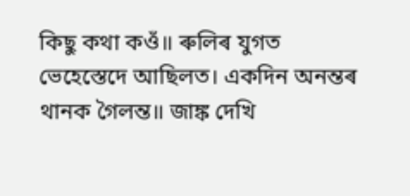কিছু কথা কওঁ॥ ৰুলিৰ যুগত ভেহেস্তেদে আছিলত। একদিন অনন্তৰ থানক গৈলন্ত॥ জাঙ্ক দেখি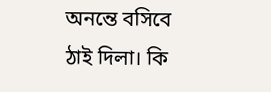অনন্তে বসিবে ঠাই দিলা। কি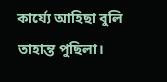কাৰ্য্যে আহিছা বুলি তাহান্ত পুছিলা।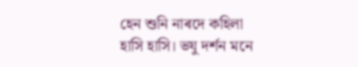হেন শুনি নাৰদে কহিলা হাসি হাসি। ভযু দৰ্শন মনে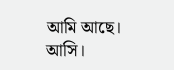আমি আছে। আসি।